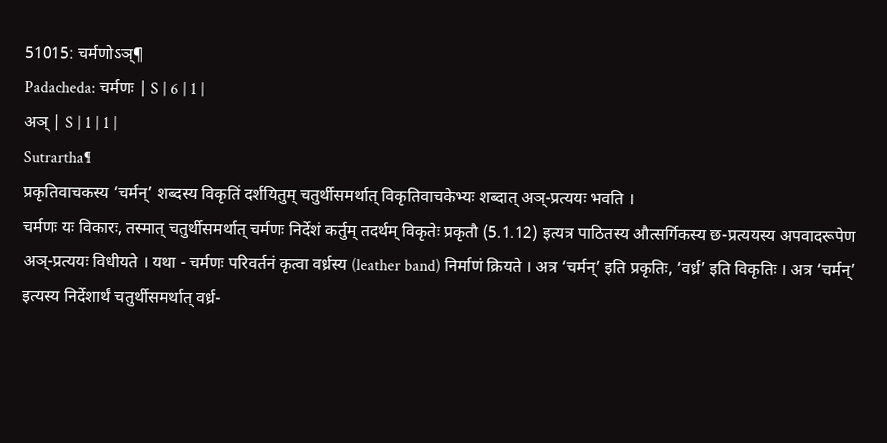51015: चर्मणोऽञ्¶
Padacheda: चर्मणः | S | 6 | 1 |
अञ् | S | 1 | 1 |
Sutrartha¶
प्रकृतिवाचकस्य ‘चर्मन्’ शब्दस्य विकृतिं दर्शयितुम् चतुर्थीसमर्थात् विकृतिवाचकेभ्यः शब्दात् अञ्-प्रत्ययः भवति ।
चर्मणः यः विकारः, तस्मात् चतुर्थीसमर्थात् चर्मणः निर्देशं कर्तुम् तदर्थम् विकृतेः प्रकृतौ (5.1.12) इत्यत्र पाठितस्य औत्सर्गिकस्य छ-प्रत्ययस्य अपवादरूपेण अञ्-प्रत्ययः विधीयते । यथा - चर्मणः परिवर्तनं कृत्वा वर्ध्रस्य (leather band) निर्माणं क्रियते । अत्र ‘चर्मन्’ इति प्रकृतिः, ‘वर्ध्र’ इति विकृतिः । अत्र ‘चर्मन्’ इत्यस्य निर्देशार्थं चतुर्थीसमर्थात् वर्ध्र-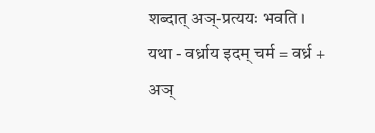शब्दात् अञ्-प्रत्ययः भवति । यथा - वर्ध्राय इदम् चर्म = वर्ध्र + अञ्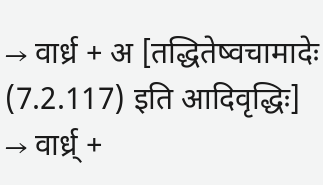→ वार्ध्र + अ [तद्धितेष्वचामादेः (7.2.117) इति आदिवृद्धिः] → वार्ध्र् +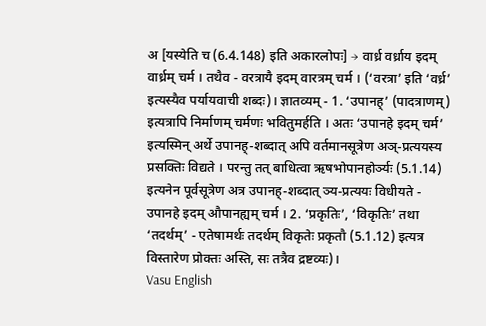अ [यस्येति च (6.4.148) इति अकारलोपः] → वार्ध्र वर्ध्राय इदम् वार्ध्रम् चर्म । तथैव - वरत्रायै इदम् वारत्रम् चर्म । (‘वरत्रा’ इति ‘वर्ध्र’ इत्यस्यैव पर्यायवाची शब्दः)। ज्ञातव्यम् - 1. ‘उपानह्’ (पादत्राणम्) इत्यत्रापि निर्माणम् चर्मणः भवितुमर्हति । अतः ‘उपानहे इदम् चर्म’ इत्यस्मिन् अर्थे उपानह्-शब्दात् अपि वर्तमानसूत्रेण अञ्-प्रत्ययस्य प्रसक्तिः विद्यते । परन्तु तत् बाधित्वा ऋषभोपानहोर्ञ्यः (5.1.14) इत्यनेन पूर्वसूत्रेण अत्र उपानह्-शब्दात् ञ्य-प्रत्ययः विधीयते - उपानहे इदम् औपानह्यम् चर्म । 2. ‘प्रकृतिः’, ‘विकृतिः’ तथा ‘तदर्थम्’ - एतेषामर्थः तदर्थम् विकृतेः प्रकृतौ (5.1.12) इत्यत्र विस्तारेण प्रोक्तः अस्ति, सः तत्रैव द्रष्टव्यः)।
Vasu English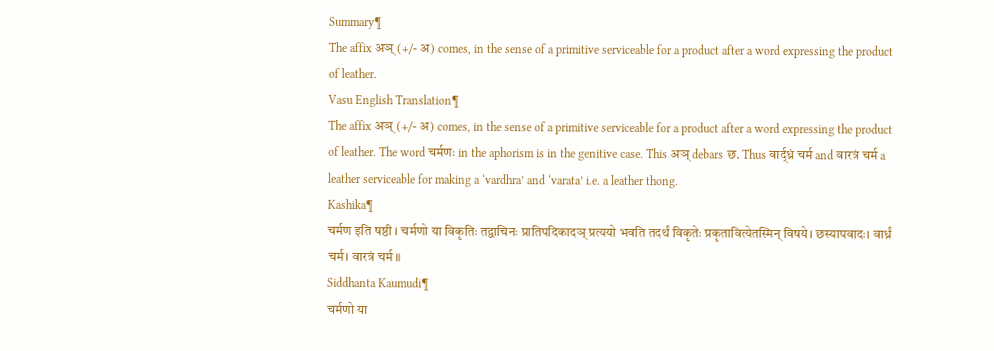Summary¶
The affix अञ् (+/- अ) comes, in the sense of a primitive serviceable for a product after a word expressing the product of leather.
Vasu English Translation¶
The affix अञ् (+/- अ) comes, in the sense of a primitive serviceable for a product after a word expressing the product of leather. The word चर्मणः in the aphorism is in the genitive case. This अञ् debars छ. Thus वार्द्ध्रं चर्म and वारत्रं चर्म a leather serviceable for making a ‘vardhra’ and ‘varata’ i.e. a leather thong.
Kashika¶
चर्मण इति षष्ठी । चर्मणो या विकृतिः तद्वाचिनः प्रातिपदिकादञ् प्रत्ययो भवति तदर्थं विकृतेः प्रकृतावित्येतस्मिन् विषये। छस्यापवादः। वार्ध्रं चर्म। वारत्रं चर्म ॥
Siddhanta Kaumudi¶
चर्मणो या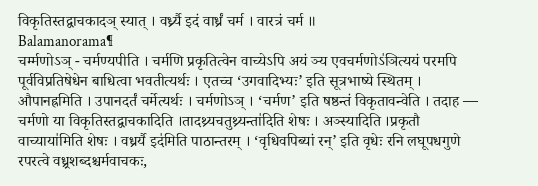विकृतिस्तद्वाचकादञ् स्यात् । वर्ध्र्यै इदं वार्ध्रं चर्म । वारत्रं चर्म ॥
Balamanorama¶
चर्म्मणोऽञ् - चर्मण्यपीति । चर्मणि प्रकृतित्वेन वाच्येऽपि अयं ञ्य एवचर्मणोऽ॑ञित्ययं परमपि पूर्वविप्रतिषेधेन बाधित्वा भवतीत्यर्थः । एतच्च ‘उगवादिभ्यः’ इति सूत्रभाष्ये स्थितम् । औपानह्रमिति । उपानदर्तं चर्मेत्यर्थः । चर्मणोऽञ् । ‘चर्मण’ इति षष्ठन्तं विकृतावन्वेति । तदाह — चर्मणो या विकृतिस्तद्वाचकादिति ।तादथ्र्यचतुथ्र्यन्ता॑दिति शेषः । अञ्स्यादिति ।प्रकृतौ वाच्याया॑मिति शेषः । वध्रर्यै इद॑मिति पाठान्तरम् । ‘वृधिवपिब्यां रन्’ इति वृधेः रनि लघूपधगुणे रपरत्वे वध्र्रशब्दश्चर्मवाचकः,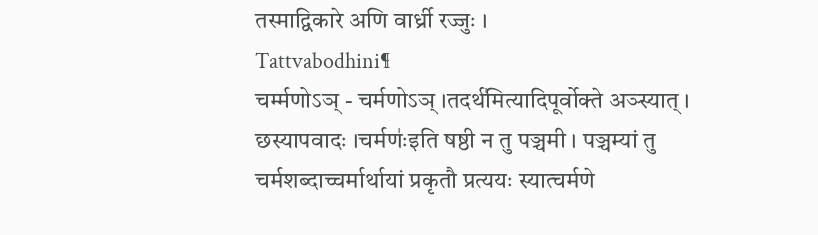तस्माद्विकारे अणि वार्ध्री रज्जुः ।
Tattvabodhini¶
चर्म्मणोऽञ् - चर्मणोऽञ् ।तदर्थ॑मित्यादिपूर्वोक्ते अञ्स्यात् । छस्यापवादः ।चर्मणः॑इति षष्ठी न तु पञ्चमी । पञ्चम्यां तु चर्मशब्दाच्चर्मार्थायां प्रकृतौ प्रत्ययः स्यात्चर्मणे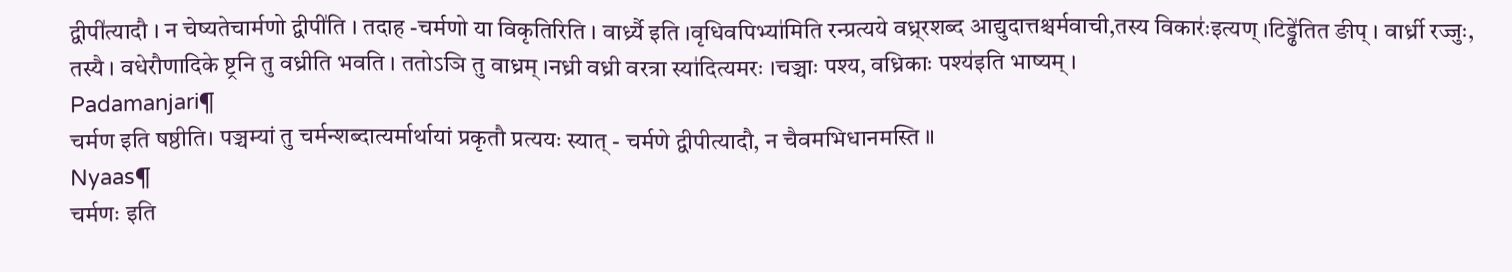द्वीपी॑त्यादौ । न चेष्यतेचार्मणो द्वीपी॑ति । तदाह -चर्मणो या विकृतिरिति । वार्ध्र्यै इति ।वृधिवपिभ्या॑मिति रन्प्रत्यये वध्र्रशब्द आद्युदात्तश्चर्मवाची,तस्य विकारः॑इत्यण् ।टिड्ढे॑तित ङीप् । वार्ध्री रज्जुः, तस्यै । वधेरौणादिके ष्ट्रनि तु वध्रीति भवति । ततोऽञि तु वाध्रम् ।नध्री वध्री वरत्रा स्या॑दित्यमरः ।चञ्चाः पश्य, वध्रिकाः पश्य॑इति भाष्यम् ।
Padamanjari¶
चर्मण इति षष्ठीति। पञ्चम्यां तु चर्मन्शब्दात्यर्मार्थायां प्रकृतौ प्रत्ययः स्यात् - चर्मणे द्वीपीत्यादौ, न चैवमभिधानमस्ति ॥
Nyaas¶
चर्मणः इति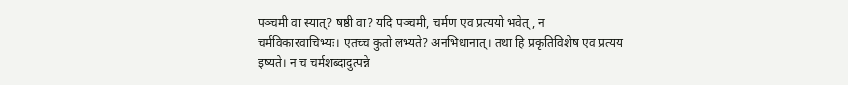पञ्चमी वा स्यात्? षष्ठी वा? यदि पञ्चमी, चर्मण एव प्रत्ययो भवेत्, न चर्मविकारवाचिभ्यः। एतच्च कुतो लभ्यते? अनभिधानात्। तथा हि प्रकृतिविशेष एव प्रत्यय इष्यते। न च चर्मशब्दादुत्पन्ने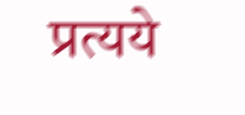प्रत्यये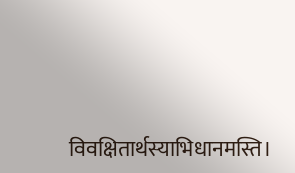विवक्षितार्थस्याभिधानमस्ति।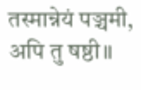तस्मान्नेयं पञ्चमी, अपि तु षष्ठी॥